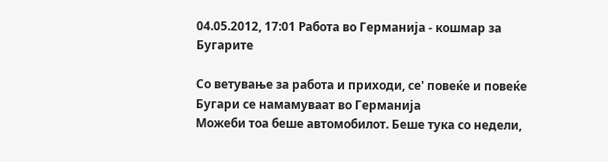04.05.2012, 17:01 Работа во Германија - кошмар за Бугарите

Со ветување за работа и приходи, се' повеќе и повеќе Бугари се намамуваат во Германија
Можеби тоа беше автомобилот. Беше тука со недели,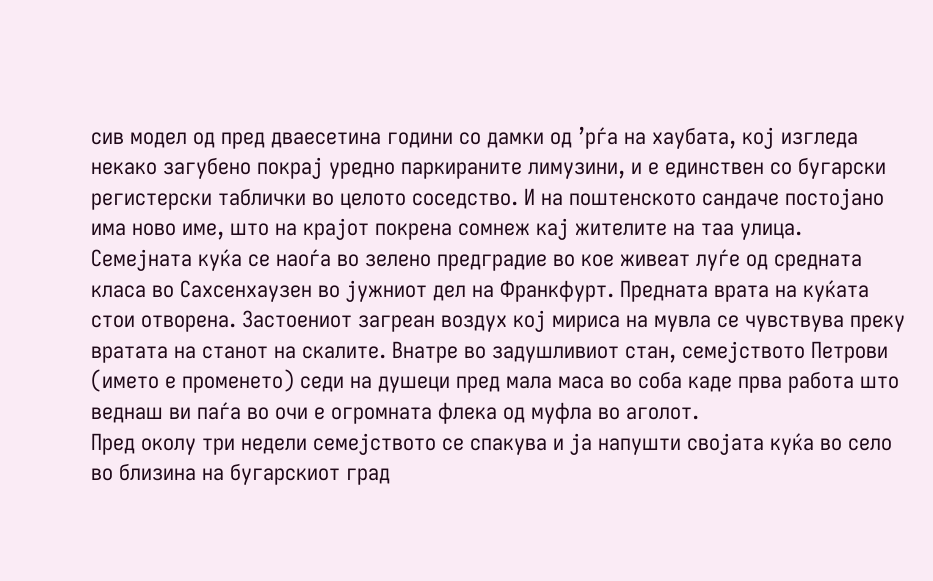сив модел од пред дваесетина години со дамки од ’рѓа на хаубата, кој изгледа некако загубено покрај уредно паркираните лимузини, и е единствен со бугарски регистерски таблички во целото соседство. И на поштенското сандаче постојано има ново име, што на крајот покрена сомнеж кај жителите на таа улица.
Семејната куќа се наоѓа во зелено предградие во кое живеат луѓе од средната класа во Сахсенхаузен во јужниот дел на Франкфурт. Предната врата на куќата стои отворена. Застоениот загреан воздух кој мириса на мувла се чувствува преку вратата на станот на скалите. Внатре во задушливиот стан, семејството Петрови (името е променето) седи на душеци пред мала маса во соба каде прва работа што веднаш ви паѓа во очи е огромната флека од муфла во аголот.
Пред околу три недели семејството се спакува и ја напушти својата куќа во село во близина на бугарскиот град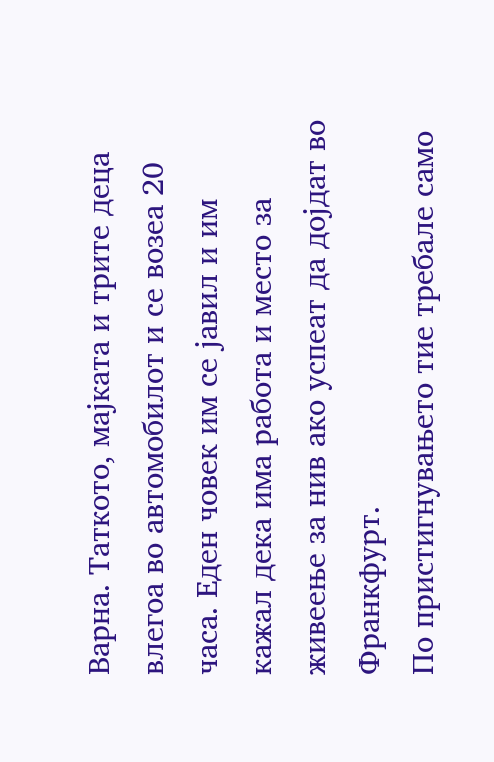Варна. Таткото, мајката и трите деца влегоа во автомобилот и се возеа 20 часа. Еден човек им се јавил и им кажал дека има работа и место за живеење за нив ако успеат да дојдат во Франкфурт.
По пристигнувањето тие требале само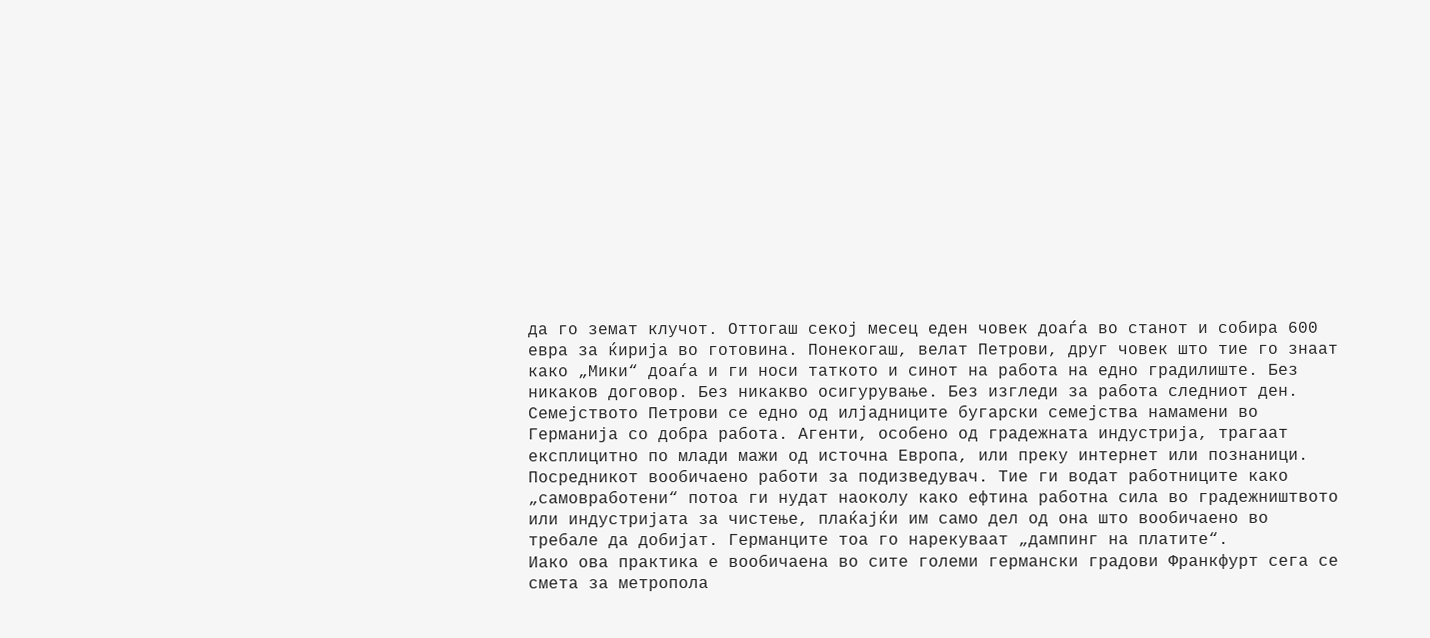да го земат клучот. Оттогаш секој месец еден човек доаѓа во станот и собира 600 евра за ќирија во готовина. Понекогаш, велат Петрови, друг човек што тие го знаат како „Мики“ доаѓа и ги носи таткото и синот на работа на едно градилиште. Без никаков договор. Без никакво осигурување. Без изгледи за работа следниот ден.
Семејството Петрови се едно од илјадниците бугарски семејства намамени во Германија со добра работа. Агенти, особено од градежната индустрија, трагаат експлицитно по млади мажи од источна Европа, или преку интернет или познаници. Посредникот вообичаено работи за подизведувач. Тие ги водат работниците како „самовработени“ потоа ги нудат наоколу како ефтина работна сила во градежништвото или индустријата за чистење, плаќајќи им само дел од она што вообичаено во требале да добијат. Германците тоа го нарекуваат „дампинг на платите“.
Иако ова практика е вообичаена во сите големи германски градови Франкфурт сега се смета за метропола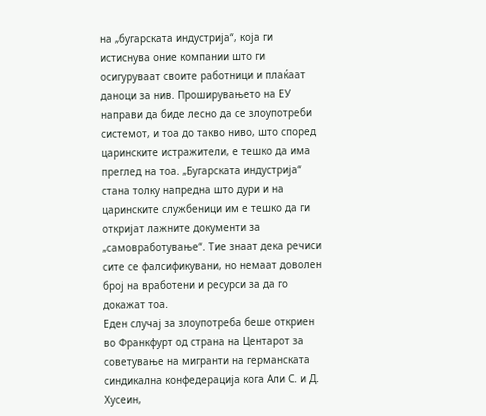на „бугарската индустрија“, која ги истиснува оние компании што ги осигуруваат своите работници и плаќаат даноци за нив. Проширувањето на ЕУ направи да биде лесно да се злоупотреби системот, и тоа до такво ниво, што според царинските истражители, е тешко да има преглед на тоа. „Бугарската индустрија“ стана толку напредна што дури и на царинските службеници им е тешко да ги откријат лажните документи за „самовработување“. Тие знаат дека речиси сите се фалсификувани, но немаат доволен број на вработени и ресурси за да го докажат тоа.
Еден случај за злоупотреба беше откриен во Франкфурт од страна на Центарот за советување на мигранти на германската синдикална конфедерација кога Али С. и Д. Хусеин,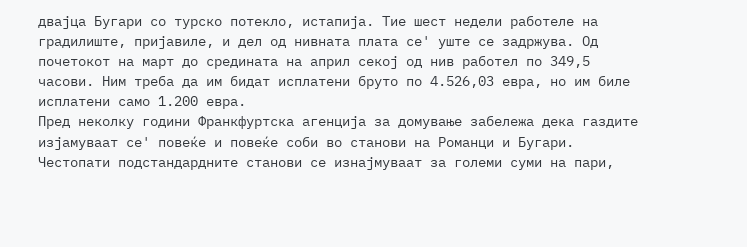двајца Бугари со турско потекло, истапија. Тие шест недели работеле на градилиште, пријавиле, и дел од нивната плата се' уште се задржува. Од почетокот на март до средината на април секој од нив работел по 349,5 часови. Ним треба да им бидат исплатени бруто по 4.526,03 евра, но им биле исплатени само 1.200 евра.
Пред неколку години Франкфуртска агенција за домување забележа дека газдите изјамуваат се' повеќе и повеќе соби во станови на Романци и Бугари. Честопати подстандардните станови се изнајмуваат за големи суми на пари,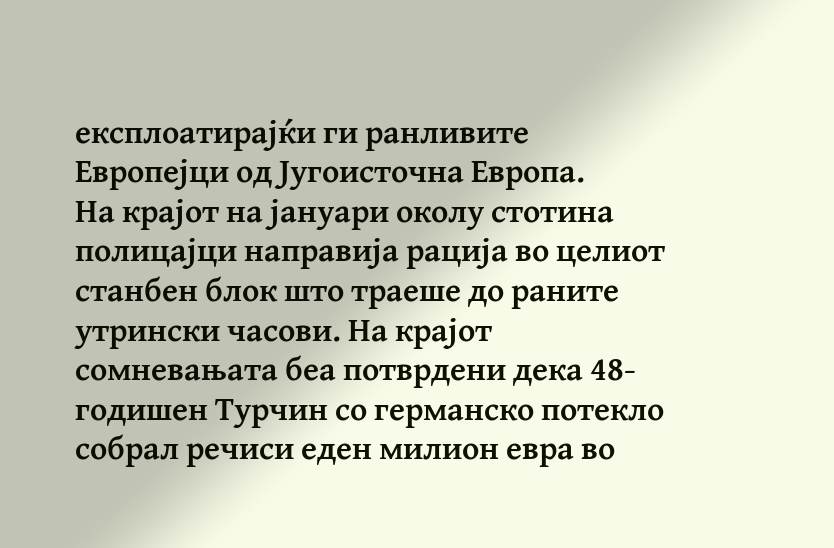експлоатирајќи ги ранливите Европејци од Југоисточна Европа.
На крајот на јануари околу стотина полицајци направија рација во целиот станбен блок што траеше до раните утрински часови. На крајот сомневањата беа потврдени дека 48-годишен Турчин со германско потекло собрал речиси еден милион евра во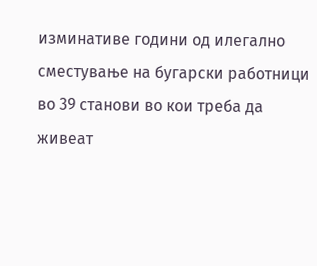изминативе години од илегално сместување на бугарски работници во 39 станови во кои треба да живеат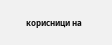корисници на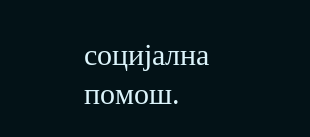социјална помош.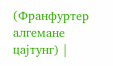(Франфуртер алгемане цајтунг) |